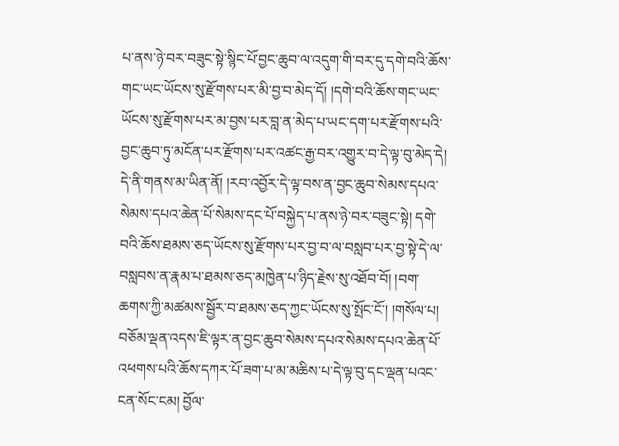པ་ནས་ཉེ་བར་བཟུང་སྟེ་སྙིང་པོ་བྱང་ཆུབ་ལ་འདུག་གི་བར་དུ་དགེ་བའི་ཆོས་གང་ཡང་ཡོངས་སུ་རྫོགས་པར་མི་བྱ་བ་མེད་དོ། །དགེ་བའི་ཆོས་གང་ཡང་ཡོངས་སུ་རྫོགས་པར་མ་བྱས་པར་བླ་ན་མེད་པ་ཡང་དག་པར་རྫོགས་པའི་བྱང་ཆུབ་ཏུ་མངོན་པར་རྫོགས་པར་འཚང་རྒྱ་བར་འགྱུར་བ་དེ་ལྟ་བུ་མེད་དེ། དེ་ནི་གནས་མ་ཡིན་ནོ། །རབ་འབྱོར་དེ་ལྟ་བས་ན་བྱང་ཆུབ་སེམས་དཔའ་སེམས་དཔའ་ཆེན་པོ་སེམས་དང་པོ་བསྐྱེད་པ་ནས་ཉེ་བར་བཟུང་སྟེ། དགེ་བའི་ཆོས་ཐམས་ཅད་ཡོངས་སུ་རྫོགས་པར་བྱ་བ་ལ་བསླབ་པར་བྱ་སྟེ་དེ་ལ་བསླབས་ན་རྣམ་པ་ཐམས་ཅད་མཁྱེན་པ་ཉིད་རྗེས་སུ་འཐོབ་བོ། །བག་ཆགས་ཀྱི་མཚམས་སྦྱོར་བ་ཐམས་ཅད་ཀྱང་ཡོངས་སུ་སྤོང་ངོ་། །གསོལ་པ། བཅོམ་ལྡན་འདས་ཇི་ལྟར་ན་བྱང་ཆུབ་སེམས་དཔའ་སེམས་དཔའ་ཆེན་པོ་འཕགས་པའི་ཆོས་དཀར་པོ་ཟག་པ་མ་མཆིས་པ་དེ་ལྟ་བུ་དང་ལྡན་པའང་ངན་སོང་ངམ། བྱོལ་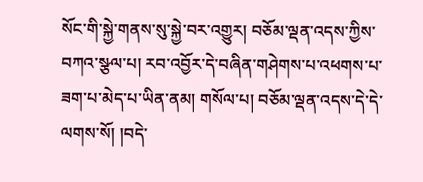སོང་གི་སྐྱེ་གནས་སུ་སྐྱེ་བར་འགྱུར། བཅོམ་ལྡན་འདས་ཀྱིས་བཀའ་སྩལ་པ། རབ་འབྱོར་དེ་བཞིན་གཤེགས་པ་འཕགས་པ་ཟག་པ་མེད་པ་ཡིན་ནམ། གསོལ་པ། བཅོམ་ལྡན་འདས་དེ་དེ་ལགས་སོ། །བདེ་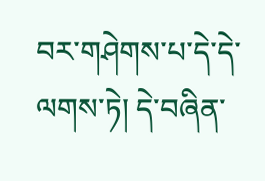བར་གཤེགས་པ་དེ་དེ་ལགས་ཏེ། དེ་བཞིན་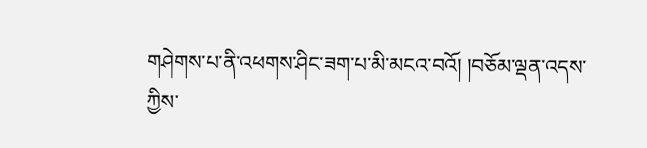གཤེགས་པ་ནི་འཕགས་ཤིང་ཟག་པ་མི་མངའ་བའོ། །བཅོམ་ལྡན་འདས་ཀྱིས་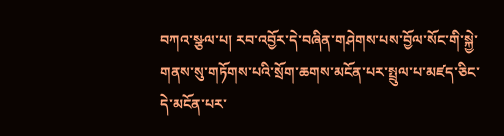བཀའ་སྩལ་པ། རབ་འབྱོར་དེ་བཞིན་གཤེགས་པས་བྱོལ་སོང་གི་སྐྱེ་གནས་སུ་གཏོགས་པའི་སྲོག་ཆགས་མངོན་པར་སྤྲུལ་པ་མཛད་ཅིང་དེ་མངོན་པར་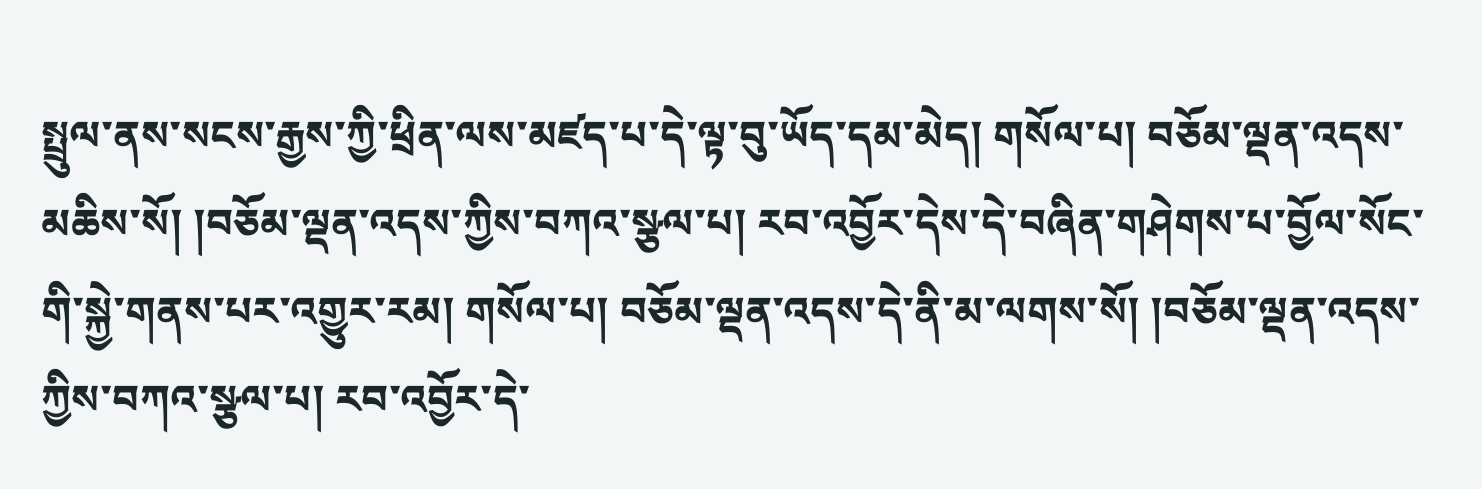སྤྲུལ་ནས་སངས་རྒྱས་ཀྱི་ཕྲིན་ལས་མཛད་པ་དེ་ལྟ་བུ་ཡོད་དམ་མེད། གསོལ་པ། བཅོམ་ལྡན་འདས་མཆིས་སོ། །བཅོམ་ལྡན་འདས་ཀྱིས་བཀའ་སྩལ་པ། རབ་འབྱོར་དེས་དེ་བཞིན་གཤེགས་པ་བྱོལ་སོང་གི་སྐྱེ་གནས་པར་འགྱུར་རམ། གསོལ་པ། བཅོམ་ལྡན་འདས་དེ་ནི་མ་ལགས་སོ། །བཅོམ་ལྡན་འདས་ཀྱིས་བཀའ་སྩལ་པ། རབ་འབྱོར་དེ་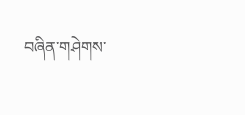བཞིན་གཤེགས་